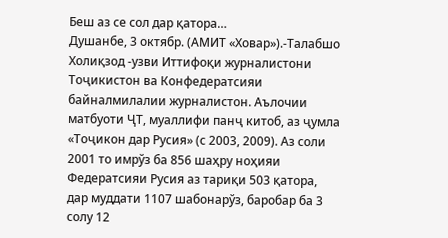Беш аз се сол дар қатора…
Душанбе, 3 октябр. (АМИТ «Ховар»).-Талабшо Холиқзод -узви Иттифоқи журналистони Тоҷикистон ва Конфедератсияи байналмилалии журналистон. Аълочии матбуоти ҶТ, муаллифи панҷ китоб, аз ҷумла «Тоҷикон дар Русия» (с 2003, 2009). Аз соли 2001 то имрўз ба 856 шаҳру ноҳияи Федератсияи Русия аз тариқи 503 қатора, дар муддати 1107 шабонарўз, баробар ба 3 солу 12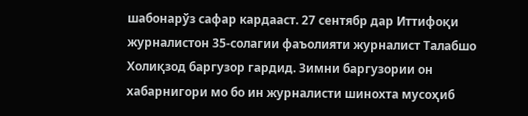шабонарўз сафар кардааст. 27 сентябр дар Иттифоқи журналистон 35-солагии фаъолияти журналист Талабшо Холиқзод баргузор гардид. Зимни баргузории он хабарнигори мо бо ин журналисти шинохта мусоҳиб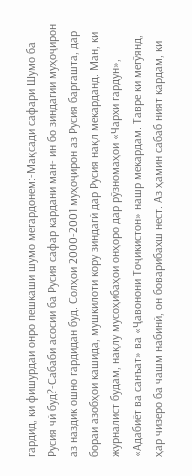гардид, ки фишурдаи онро пешкаши шумо мегардонем:-Мақсади сафари Шумо ба Русия чӣ буд?-Сабаби асосии ба Русия сафар кардани ман- ин бо зиндагии муҳоҷирон аз наздик ошно гардидан буд. Солҳои 2000-2001 муҳоҷирон аз Русия баргашта, дар бораи азобҳои кашида, мушкилоти кору зиндагӣ дар Русия нақл мекарданд. Ман, ки журналист будам, нақлу мусоҳибаҳои онҳоро дар рўзномаҳои «Чархи гардун», «Адабиёт ва санъат» ва «Ҷавонони Тоҷикистон» нашр мекардам. Тавре ки мегўянд, ҳар чизеро ба чашм набинӣ, он боварибахш нест. Аз ҳамин сабаб ният кардам, ки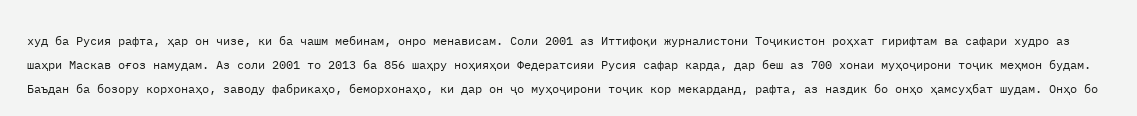худ ба Русия рафта, ҳар он чизе, ки ба чашм мебинам, онро менависам. Соли 2001 аз Иттифоқи журналистони Тоҷикистон роҳхат гирифтам ва сафари худро аз шаҳри Маскав оғоз намудам. Аз соли 2001 то 2013 ба 856 шаҳру ноҳияҳои Федератсияи Русия сафар карда, дар беш аз 700 хонаи муҳоҷирони тоҷик меҳмон будам. Баъдан ба бозору корхонаҳо, заводу фабрикаҳо, беморхонаҳо, ки дар он ҷо муҳоҷирони тоҷик кор мекарданд, рафта, аз наздик бо онҳо ҳамсуҳбат шудам. Онҳо бо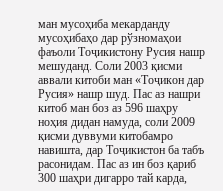ман мусоҳиба мекарданду мусоҳибаҳо дар рўзномаҳои фаъоли Тоҷикистону Русия нашр мешуданд. Соли 2003 қисми аввали китоби ман «Тоҷикон дар Русия» нашр шуд. Пас аз нашри китоб ман боз аз 596 шаҳру ноҳия дидан намуда, соли 2009 қисми дуввуми китобамро навишта, дар Тоҷикистон ба табъ расонидам. Пас аз ин боз қариб 300 шаҳри дигарро тай карда,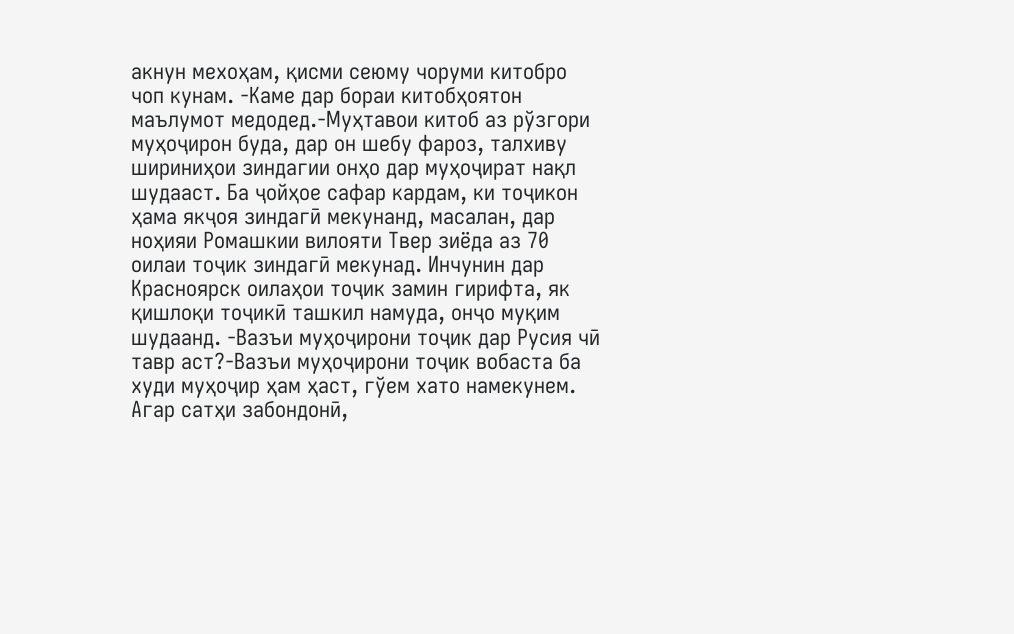акнун мехоҳам, қисми сеюму чоруми китобро чоп кунам. -Каме дар бораи китобҳоятон маълумот медодед.-Муҳтавои китоб аз рўзгори муҳоҷирон буда, дар он шебу фароз, талхиву шириниҳои зиндагии онҳо дар муҳоҷират нақл шудааст. Ба ҷойҳое сафар кардам, ки тоҷикон ҳама якҷоя зиндагӣ мекунанд, масалан, дар ноҳияи Ромашкии вилояти Твер зиёда аз 70 оилаи тоҷик зиндагӣ мекунад. Инчунин дар Красноярск оилаҳои тоҷик замин гирифта, як қишлоқи тоҷикӣ ташкил намуда, онҷо муқим шудаанд. -Вазъи муҳоҷирони тоҷик дар Русия чӣ тавр аст?-Вазъи муҳоҷирони тоҷик вобаста ба худи муҳоҷир ҳам ҳаст, гўем хато намекунем. Агар сатҳи забондонӣ,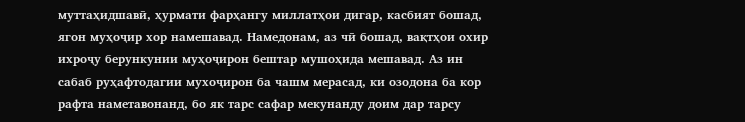муттаҳидшавӣ, ҳурмати фарҳангу миллатҳои дигар, касбият бошад, ягон муҳоҷир хор намешавад. Намедонам, аз чӣ бошад, вақтҳои охир ихроҷу берункунии муҳоҷирон бештар мушоҳида мешавад. Аз ин сабаб руҳафтодагии мухоҷирон ба чашм мерасад, ки озодона ба кор рафта наметавонанд, бо як тарс сафар мекунанду доим дар тарсу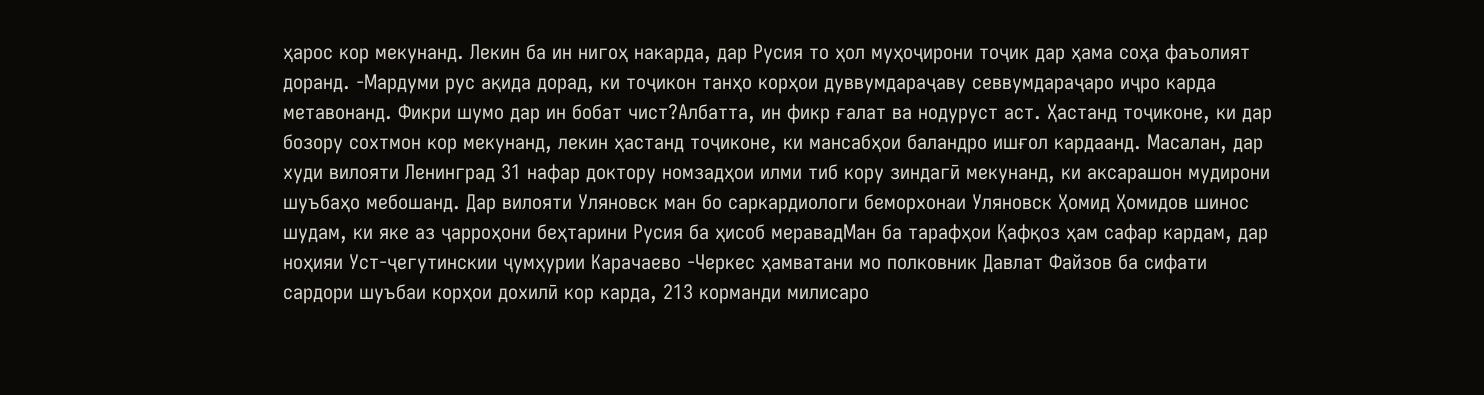ҳарос кор мекунанд. Лекин ба ин нигоҳ накарда, дар Русия то ҳол муҳоҷирони тоҷик дар ҳама соҳа фаъолият доранд. -Мардуми рус ақида дорад, ки тоҷикон танҳо корҳои дуввумдараҷаву севвумдараҷаро иҷро карда метавонанд. Фикри шумо дар ин бобат чист?Албатта, ин фикр ғалат ва нодуруст аст. Ҳастанд тоҷиконе, ки дар бозору сохтмон кор мекунанд, лекин ҳастанд тоҷиконе, ки мансабҳои баландро ишғол кардаанд. Масалан, дар худи вилояти Ленинград 31 нафар доктору номзадҳои илми тиб кору зиндагӣ мекунанд, ки аксарашон мудирони шуъбаҳо мебошанд. Дар вилояти Уляновск ман бо саркардиологи беморхонаи Уляновск Ҳомид Ҳомидов шинос шудам, ки яке аз ҷарроҳони беҳтарини Русия ба ҳисоб меравадМан ба тарафҳои Қафқоз ҳам сафар кардам, дар ноҳияи Уст-ҷегутинскии ҷумҳурии Карачаево -Черкес ҳамватани мо полковник Давлат Файзов ба сифати сардори шуъбаи корҳои дохилӣ кор карда, 213 корманди милисаро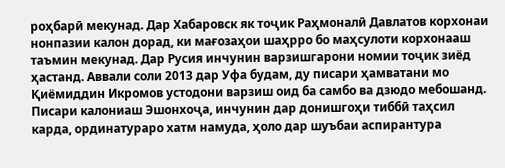роҳбарӣ мекунад. Дар Хабаровск як тоҷик Раҳмоналӣ Давлатов корхонаи нонпазии калон дорад, ки мағозаҳои шаҳрро бо маҳсулоти корхонааш таъмин мекунад. Дар Русия инчунин варзишгарони номии тоҷик зиёд ҳастанд. Аввали соли 2013 дар Уфа будам, ду писари ҳамватани мо Қиёмиддин Икромов устодони варзиш оид ба самбо ва дзюдо мебошанд. Писари калониаш Эшонхоҷа, инчунин дар донишгоҳи тиббӣ таҳсил карда, ординатураро хатм намуда, ҳоло дар шуъбаи аспирантура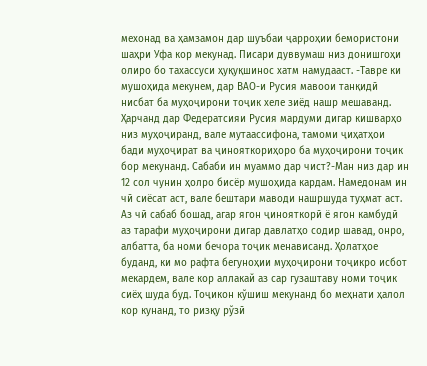мехонад ва ҳамзамон дар шуъбаи ҷарроҳии бемористони шаҳри Уфа кор мекунад. Писари дуввумаш низ донишгоҳи олиро бо тахассуси ҳуқуқшинос хатм намудааст. -Тавре ки мушоҳида мекунем, дар ВАО-и Русия мавоои танқидӣ нисбат ба муҳоҷирони тоҷик хеле зиёд нашр мешаванд. Ҳарчанд дар Федератсияи Русия мардуми дигар кишварҳо низ муҳоҷиранд, вале мутаассифона, тамоми ҷиҳатҳои бади муҳоҷират ва ҷинояткориҳоро ба муҳоҷирони тоҷик бор мекунанд. Сабаби ин муаммо дар чист?-Ман низ дар ин 12 сол чунин ҳолро бисёр мушоҳида кардам. Намедонам ин чӣ сиёсат аст, вале бештари маводи нашршуда туҳмат аст. Аз чӣ сабаб бошад, агар ягон ҷинояткорӣ ё ягон камбудӣ аз тарафи муҳоҷирони дигар давлатҳо содир шавад, онро, албатта, ба номи бечора тоҷик менависанд. Ҳолатҳое буданд, ки мо рафта бегуноҳии муҳоҷирони тоҷикро исбот мекардем, вале кор аллакай аз сар гузаштаву номи тоҷик сиёҳ шуда буд. Тоҷикон кўшиш мекунанд бо меҳнати ҳалол кор кунанд, то ризқу рўзӣ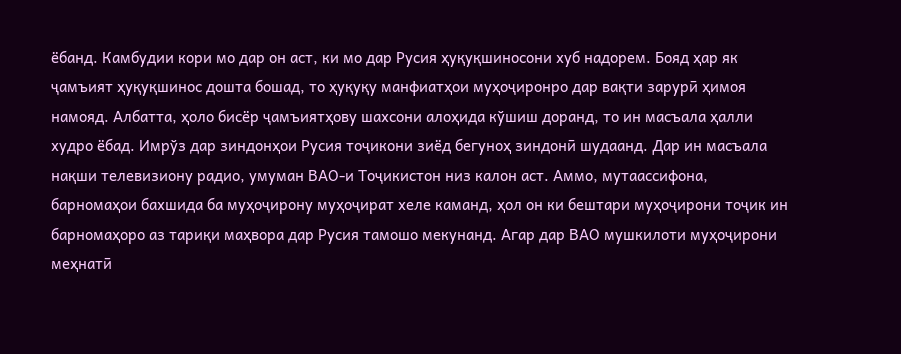ёбанд. Камбудии кори мо дар он аст, ки мо дар Русия ҳуқуқшиносони хуб надорем. Бояд ҳар як ҷамъият ҳуқуқшинос дошта бошад, то ҳуқуқу манфиатҳои муҳоҷиронро дар вақти зарурӣ ҳимоя намояд. Албатта, ҳоло бисёр ҷамъиятҳову шахсони алоҳида кўшиш доранд, то ин масъала ҳалли худро ёбад. Имрўз дар зиндонҳои Русия тоҷикони зиёд бегуноҳ зиндонӣ шудаанд. Дар ин масъала нақши телевизиону радио, умуман ВАО-и Тоҷикистон низ калон аст. Аммо, мутаассифона, барномаҳои бахшида ба муҳоҷирону муҳоҷират хеле каманд, ҳол он ки бештари муҳоҷирони тоҷик ин барномаҳоро аз тариқи маҳвора дар Русия тамошо мекунанд. Агар дар ВАО мушкилоти муҳоҷирони меҳнатӣ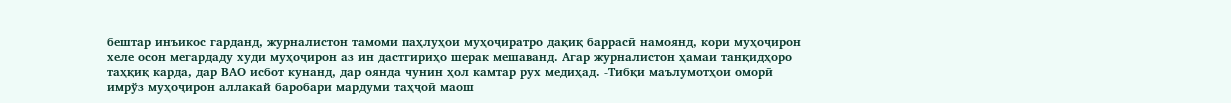бештар инъикос гарданд, журналистон тамоми паҳлуҳои муҳоҷиратро дақиқ баррасӣ намоянд, кори муҳоҷирон хеле осон мегардаду худи муҳоҷирон аз ин дастгириҳо шерак мешаванд. Агар журналистон ҳамаи танқидҳоро таҳқиқ карда, дар ВАО исбот кунанд, дар оянда чунин ҳол камтар рух медиҳад. -Тибқи маълумотҳои оморӣ имрўз муҳоҷирон аллакай баробари мардуми таҳҷоӣ маош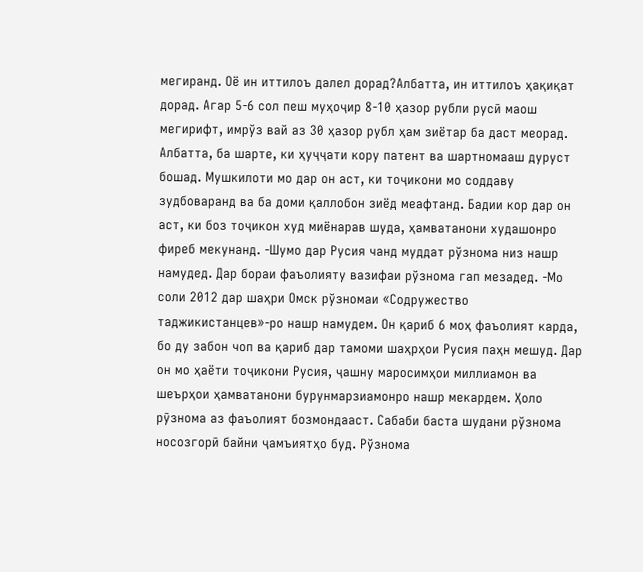мегиранд. Оё ин иттилоъ далел дорад?Албатта, ин иттилоъ ҳақиқат дорад. Агар 5-6 сол пеш муҳоҷир 8-10 ҳазор рубли русӣ маош мегирифт, имрўз вай аз 30 ҳазор рубл ҳам зиётар ба даст меорад. Албатта, ба шарте, ки ҳуҷҷати кору патент ва шартномааш дуруст бошад. Мушкилоти мо дар он аст, ки тоҷикони мо соддаву зудбоваранд ва ба доми қаллобон зиёд меафтанд. Бадии кор дар он аст, ки боз тоҷикон худ миёнарав шуда, ҳамватанони худашонро фиреб мекунанд. -Шумо дар Русия чанд муддат рўзнома низ нашр намудед. Дар бораи фаъолияту вазифаи рўзнома гап мезадед. -Мо соли 2012 дар шаҳри Омск рўзномаи «Содружество таджикистанцев»-ро нашр намудем. Он қариб 6 моҳ фаъолият карда, бо ду забон чоп ва қариб дар тамоми шаҳрҳои Русия паҳн мешуд. Дар он мо ҳаёти тоҷикони Русия, ҷашну маросимҳои миллиамон ва шеърҳои ҳамватанони бурунмарзиамонро нашр мекардем. Ҳоло рӯзнома аз фаъолият бозмондааст. Сабаби баста шудани рўзнома носозгорӣ байни ҷамъиятҳо буд. Рўзнома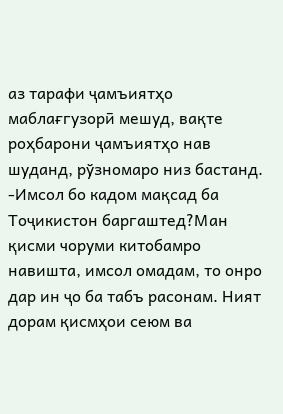аз тарафи ҷамъиятҳо маблағгузорӣ мешуд, вақте роҳбарони ҷамъиятҳо нав шуданд, рўзномаро низ бастанд. -Имсол бо кадом мақсад ба Тоҷикистон баргаштед?Ман қисми чоруми китобамро навишта, имсол омадам, то онро дар ин ҷо ба табъ расонам. Ният дорам қисмҳои сеюм ва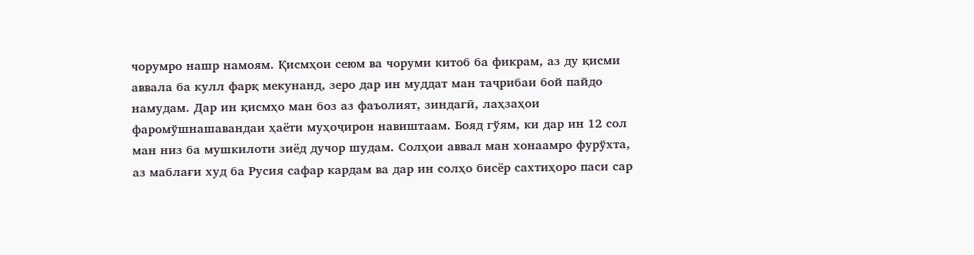чорумро нашр намоям. Қисмҳои сеюм ва чоруми китоб ба фикрам, аз ду қисми аввала ба кулл фарқ мекунанд, зеро дар ин муддат ман таҷрибаи бой пайдо намудам. Дар ин қисмҳо ман боз аз фаъолият, зиндагӣ, лаҳзаҳои фаромўшнашавандаи ҳаёти муҳоҷирон навиштаам. Бояд гўям, ки дар ин 12 сол ман низ ба мушкилоти зиёд дучор шудам. Солҳои аввал ман хонаамро фурўхта, аз маблағи худ ба Русия сафар кардам ва дар ин солҳо бисёр сахтиҳоро паси сар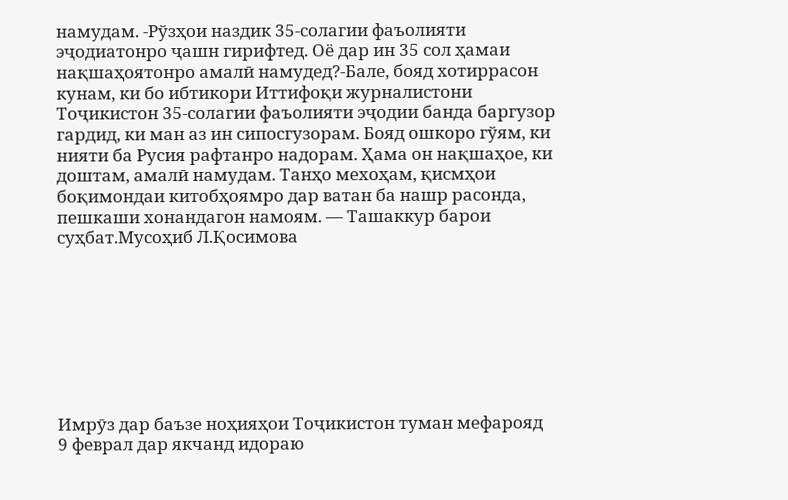намудам. -Рўзҳои наздик 35-солагии фаъолияти эҷодиатонро ҷашн гирифтед. Оё дар ин 35 сол ҳамаи нақшаҳоятонро амалӣ намудед?-Бале, бояд хотиррасон кунам, ки бо ибтикори Иттифоқи журналистони Тоҷикистон 35-солагии фаъолияти эҷодии банда баргузор гардид, ки ман аз ин сипосгузорам. Бояд ошкоро гўям, ки нияти ба Русия рафтанро надорам. Ҳама он нақшаҳое, ки доштам, амалӣ намудам. Танҳо мехоҳам, қисмҳои боқимондаи китобҳоямро дар ватан ба нашр расонда, пешкаши хонандагон намоям. — Ташаккур барои суҳбат.Мусоҳиб Л.Қосимова








Имрӯз дар баъзе ноҳияҳои Тоҷикистон туман мефарояд
9 феврал дар якчанд идораю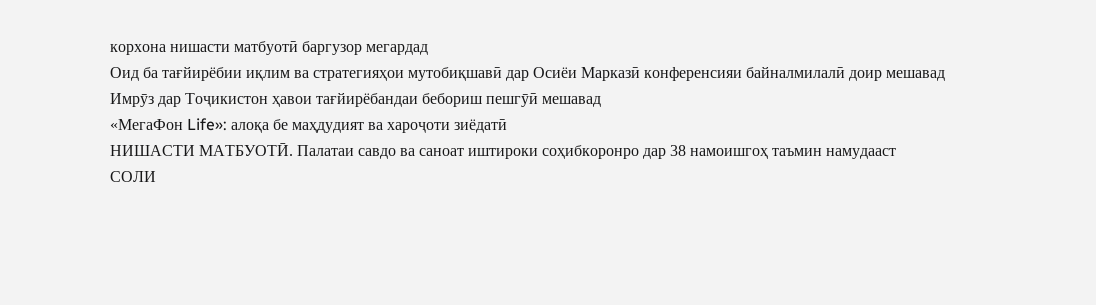корхона нишасти матбуотӣ баргузор мегардад
Оид ба тағйирёбии иқлим ва стратегияҳои мутобиқшавӣ дар Осиёи Марказӣ конференсияи байналмилалӣ доир мешавад
Имрӯз дар Тоҷикистон ҳавои тағйирёбандаи бебориш пешгӯӣ мешавад
«МегаФон Life»: алоқа бе маҳдудият ва хароҷоти зиёдатӣ
НИШАСТИ МАТБУОТӢ. Палатаи савдо ва саноат иштироки соҳибкоронро дар 38 намоишгоҳ таъмин намудааст
СОЛИ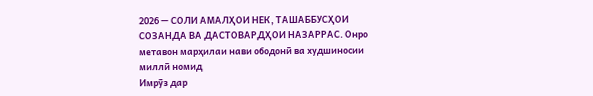2026 — СОЛИ АМАЛҲОИ НЕК, ТАШАББУСҲОИ СОЗАНДА ВА ДАСТОВАРДҲОИ НАЗАРРАС. Онро метавон марҳилаи нави ободонӣ ва худшиносии миллӣ номид
Имрӯз дар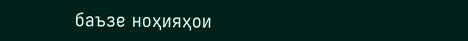баъзе ноҳияҳои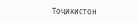Тоҷикистон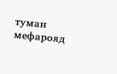туман мефарояд